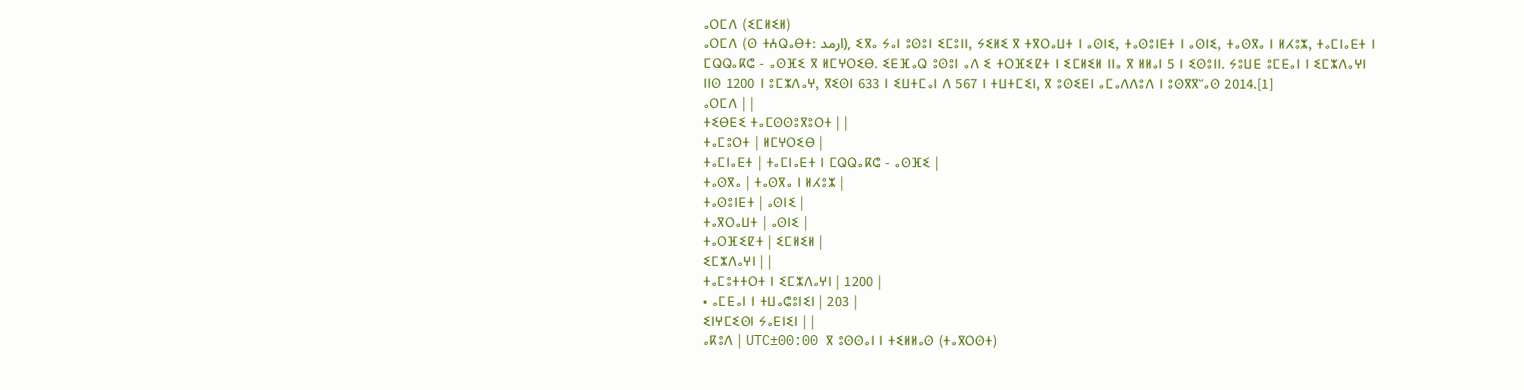ⴰⵔⵎⴷ (ⵉⵎⵍⵉⵍ)
ⴰⵔⵎⴷ (ⵙ ⵜⵄⵕⴰⴱⵜ: ارمد), ⵉⴳⴰ ⵢⴰⵏ ⵓⵙⵓⵏ ⵉⵎⵓⵏⵏ, ⵢⵉⵍⵉ ⴳ ⵜⴳⵔⴰⵡⵜ ⵏ ⴰⵙⵏⵉ, ⵜⴰⵙⵓⵏⴹⵜ ⵏ ⴰⵙⵏⵉ, ⵜⴰⵙⴳⴰ ⵏ ⵍⵃⵓⵣ, ⵜⴰⵎⵏⴰⴹⵜ ⵏ ⵎⵕⵕⴰⴽⵛ - ⴰⵙⴼⵉ ⴳ ⵍⵎⵖⵔⵉⴱ. ⵉⴹⴼⴰⵕ ⵓⵙⵓⵏ ⴰⴷ ⵉ ⵜⵔⴼⵉⵇⵜ ⵏ ⵉⵎⵍⵉⵍ ⵏⵏⴰ ⴳ ⵍⵍⴰⵏ 5 ⵏ ⵉⵙⵓⵏⵏ. ⵢⵓⵡⴹ ⵓⵎⴹⴰⵏ ⵏ ⵉⵎⵣⴷⴰⵖⵏ ⵏⵏⵙ 1200 ⵏ ⵓⵎⵣⴷⴰⵖ, ⴳⵉⵙⵏ 633 ⵏ ⵉⵡⵜⵎⴰⵏ ⴷ 567 ⵏ ⵜⵡⵜⵎⵉⵏ, ⴳ ⵓⵙⵉⴹⵏ ⴰⵎⴰⴷⴷⵓⴷ ⵏ ⵓⵙⴳⴳⵯⴰⵙ 2014.[1]
ⴰⵔⵎⴷ | |
ⵜⵉⴱⴹⵉ ⵜⴰⵎⵙⵙⵓⴳⵓⵔⵜ | |
ⵜⴰⵎⵓⵔⵜ | ⵍⵎⵖⵔⵉⴱ |
ⵜⴰⵎⵏⴰⴹⵜ | ⵜⴰⵎⵏⴰⴹⵜ ⵏ ⵎⵕⵕⴰⴽⵛ - ⴰⵙⴼⵉ |
ⵜⴰⵙⴳⴰ | ⵜⴰⵙⴳⴰ ⵏ ⵍⵃⵓⵣ |
ⵜⴰⵙⵓⵏⴹⵜ | ⴰⵙⵏⵉ |
ⵜⴰⴳⵔⴰⵡⵜ | ⴰⵙⵏⵉ |
ⵜⴰⵔⴼⵉⵇⵜ | ⵉⵎⵍⵉⵍ |
ⵉⵎⵣⴷⴰⵖⵏ | |
ⵜⴰⵎⵓⵜⵜⵔⵜ ⵏ ⵉⵎⵣⴷⴰⵖⵏ | 1200 |
• ⴰⵎⴹⴰⵏ ⵏ ⵜⵡⴰⵛⵓⵏⵉⵏ | 203 |
ⵉⵏⵖⵎⵉⵙⵏ ⵢⴰⴹⵏⵉⵏ | |
ⴰⴽⵓⴷ | UTC±00:00 ⴳ ⵓⵙⵙⴰⵏ ⵏ ⵜⵉⵍⵍⴰⵙ (ⵜⴰⴳⵔⵙⵜ)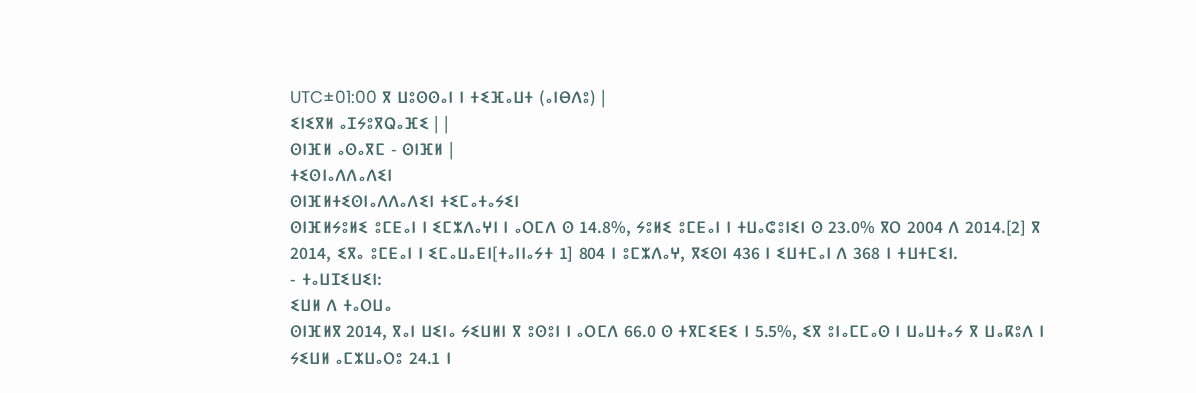UTC±01:00 ⴳ ⵡⵓⵙⵙⴰⵏ ⵏ ⵜⵉⴼⴰⵡⵜ (ⴰⵏⴱⴷⵓ) |
ⵉⵏⵉⴳⵍ ⴰⵊⵢⵓⴳⵕⴰⴼⵉ | |
ⵙⵏⴼⵍ ⴰⵙⴰⴳⵎ - ⵙⵏⴼⵍ |
ⵜⵉⵙⵏⴰⴷⴷⴰⴷⵉⵏ
ⵙⵏⴼⵍⵜⵉⵙⵏⴰⴷⴷⴰⴷⵉⵏ ⵜⵉⵎⴰⵜⴰⵢⵉⵏ
ⵙⵏⴼⵍⵢⵓⵍⵉ ⵓⵎⴹⴰⵏ ⵏ ⵉⵎⵣⴷⴰⵖⵏ ⵏ ⴰⵔⵎⴷ ⵙ 14.8%, ⵢⵓⵍⵉ ⵓⵎⴹⴰⵏ ⵏ ⵜⵡⴰⵛⵓⵏⵉⵏ ⵙ 23.0% ⴳⵔ 2004 ⴷ 2014.[2] ⴳ 2014, ⵉⴳⴰ ⵓⵎⴹⴰⵏ ⵏ ⵉⵎⴰⵡⴰⴹⵏ[ⵜⴰⵏⵏⴰⵢⵜ 1] 804 ⵏ ⵓⵎⵣⴷⴰⵖ, ⴳⵉⵙⵏ 436 ⵏ ⵉⵡⵜⵎⴰⵏ ⴷ 368 ⵏ ⵜⵡⵜⵎⵉⵏ.
- ⵜⴰⵡⵊⵉⵡⵉⵏ:
ⵉⵡⵍ ⴷ ⵜⴰⵔⵡⴰ
ⵙⵏⴼⵍⴳ 2014, ⴳⴰⵏ ⵡⵉⵏⴰ ⵢⵉⵡⵍⵏ ⴳ ⵓⵙⵓⵏ ⵏ ⴰⵔⵎⴷ 66.0 ⵙ ⵜⴳⵎⵉⴹⵉ ⵏ 5.5%, ⵉⴳ ⵓⵏⴰⵎⵎⴰⵙ ⵏ ⵡⴰⵡⵜⴰⵢ ⴳ ⵡⴰⴽⵓⴷ ⵏ ⵢⵉⵡⵍ ⴰⵎⵣⵡⴰⵔⵓ 24.1 ⵏ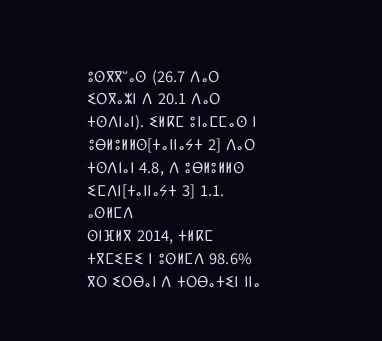ⵓⵙⴳⴳⵯⴰⵙ (26.7 ⴷⴰⵔ ⵉⵔⴳⴰⵣⵏ ⴷ 20.1 ⴷⴰⵔ ⵜⵙⴷⵏⴰⵏ). ⵉⵍⴽⵎ ⵓⵏⴰⵎⵎⴰⵙ ⵏ ⵓⴱⵍⵓⵍⵍⵙ[ⵜⴰⵏⵏⴰⵢⵜ 2] ⴷⴰⵔ ⵜⵙⴷⵏⴰⵏ 4.8, ⴷ ⵓⴱⵍⵓⵍⵍⵙ ⵉⵎⴷⵏ[ⵜⴰⵏⵏⴰⵢⵜ 3] 1.1.
ⴰⵙⵍⵎⴷ
ⵙⵏⴼⵍⴳ 2014, ⵜⵍⴽⵎ ⵜⴳⵎⵉⴹⵉ ⵏ ⵓⵙⵍⵎⴷ 98.6% ⴳⵔ ⵉⵔⴱⴰⵏ ⴷ ⵜⵔⴱⴰⵜⵉⵏ ⵏⵏⴰ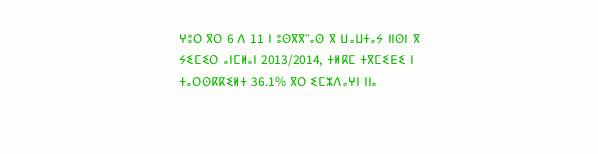ⵖⵓⵔ ⴳⵔ 6 ⴷ 11 ⵏ ⵓⵙⴳⴳⵯⴰⵙ ⴳ ⵡⴰⵡⵜⴰⵢ ⵏⵏⵙⵏ ⴳ ⵢⵉⵎⵉⵔ ⴰⵏⵎⵍⴰⵏ 2013/2014, ⵜⵍⴽⵎ ⵜⴳⵎⵉⴹⵉ ⵏ ⵜⴰⵔⵙⴽⴽⵉⵍⵜ 36.1% ⴳⵔ ⵉⵎⵣⴷⴰⵖⵏ ⵏⵏⴰ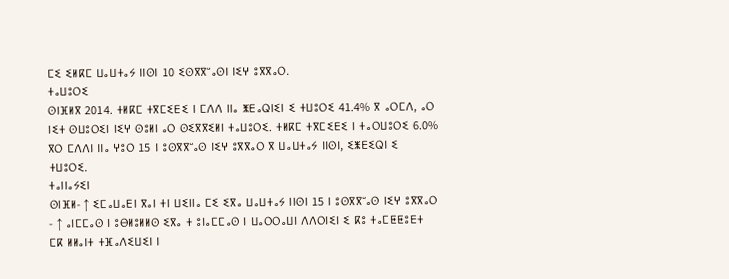ⵎⵉ ⵉⵍⴽⵎ ⵡⴰⵡⵜⴰⵢ ⵏⵏⵙⵏ 10 ⵉⵙⴳⴳⵯⴰⵙⵏ ⵏⵉⵖ ⵓⴳⴳⴰⵔ.
ⵜⴰⵡⵓⵔⵉ
ⵙⵏⴼⵍⴳ 2014. ⵜⵍⴽⵎ ⵜⴳⵎⵉⴹⵉ ⵏ ⵎⴷⴷ ⵏⵏⴰ ⵥⴹⴰⵕⵏⵉⵏ ⵉ ⵜⵡⵓⵔⵉ 41.4% ⴳ ⴰⵔⵎⴷ, ⴰⵔ ⵏⵉⵜ ⵙⵡⵓⵔⵉⵏ ⵏⵉⵖ ⵙⵓⵍⵏ ⴰⵔ ⵙⵉⴳⴳⵉⵍⵏ ⵜⴰⵡⵓⵔⵉ. ⵜⵍⴽⵎ ⵜⴳⵎⵉⴹⵉ ⵏ ⵜⴰⵔⵡⵓⵔⵉ 6.0% ⴳⵔ ⵎⴷⴷⵏ ⵏⵏⴰ ⵖⵓⵔ 15 ⵏ ⵓⵙⴳⴳⵯⴰⵙ ⵏⵉⵖ ⵓⴳⴳⴰⵔ ⴳ ⵡⴰⵡⵜⴰⵢ ⵏⵏⵙⵏ, ⵉⵥⴹⵉⵕⵏ ⵉ ⵜⵡⵓⵔⵉ.
ⵜⴰⵏⵏⴰⵢⵉⵏ
ⵙⵏⴼⵍ- ↑ ⵉⵎⴰⵡⴰⴹⵏ ⴳⴰⵏ ⵜⵏ ⵡⵉⵏⵏⴰ ⵎⵉ ⵉⴳⴰ ⵡⴰⵡⵜⴰⵢ ⵏⵏⵙⵏ 15 ⵏ ⵓⵙⴳⴳⵯⴰⵙ ⵏⵉⵖ ⵓⴳⴳⴰⵔ
- ↑ ⴰⵏⵎⵎⴰⵙ ⵏ ⵓⴱⵍⵓⵍⵍⵙ ⵉⴳⴰ ⵜ ⵓⵏⴰⵎⵎⴰⵙ ⵏ ⵡⴰⵔⵔⴰⵡⵏ ⴷⴷⵔⵏⵉⵏ ⵉ ⴽⵓ ⵜⴰⵎⵟⵟⵓⴹⵜ ⵎⴽ ⵍⵍⴰⵏⵜ ⵜⴼⴰⴷⵉⵡⵉⵏ ⵏ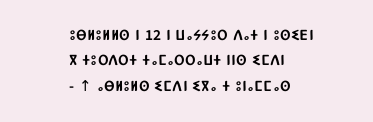ⵓⴱⵍⵓⵍⵍⵙ ⵏ 12 ⵏ ⵡⴰⵢⵢⵓⵔ ⴷⴰⵜ ⵏ ⵓⵙⵉⴹⵏ ⴳ ⵜⵓⵔⴷⵔⵜ ⵜⴰⵎⴰⵔⵔⴰⵡⵜ ⵏⵏⵙ ⵉⵎⴷⵏ
- ↑ ⴰⴱⵍⵓⵍⵙ ⵉⵎⴷⵏ ⵉⴳⴰ ⵜ ⵓⵏⴰⵎⵎⴰⵙ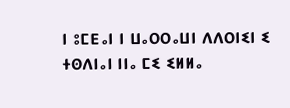ⵏ ⵓⵎⴹⴰⵏ ⵏ ⵡⴰⵔⵔⴰⵡⵏ ⴷⴷⵔⵏⵉⵏ ⵉ ⵜⵙⴷⵏⴰⵏ ⵏⵏⴰ ⵎⵉ ⵉⵍⵍⴰ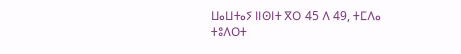ⵡⴰⵡⵜⴰⵢ ⵏⵏⵙⵏⵜ ⴳⵔ 45 ⴷ 49, ⵜⵎⴷⴰ ⵜⵓⴷⵔⵜ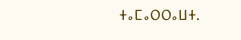ⵜⴰⵎⴰⵔⵔⴰⵡⵜ.